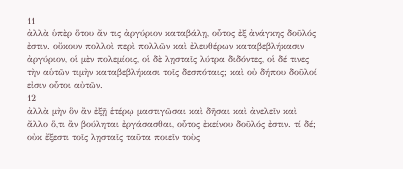11
ἀλλὰ ὑπὲρ ὅτου ἄν τις ἀργύριον καταβάλῃ, οὗτος ἐξ ἀνάγκης δοῦλός ἐστιν. οὔκουν πολλοὶ περὶ πολλῶν καὶ ἐλευθέρων καταβεβλήκασιν ἀργύριον, οἱ μὲν πολεμίοις, οἱ δὲ λῃσταῖς λύτρα διδόντες, οἱ δέ τινες τὴν αὑτῶν τιμὴν καταβεβλήκασι τοῖς δεσπόταις; καὶ οὐ δήπου δοῦλοί εἰσιν οὗτοι αὐτῶν.
12
ἀλλὰ μὴν ὃν ἂν ἐξῇ ἑτέρῳ μαστιγῶσαι καὶ δῆσαι καὶ ἀνελεῖν καὶ ἄλλο ὅ,τι ἂν βούληται ἐργάσασθαι, οὗτος ἐκείνου δοῦλός ἐστιν. τί δέ; οὐκ ἔξεστι τοῖς λῃσταῖς ταῦτα ποιεῖν τοὺς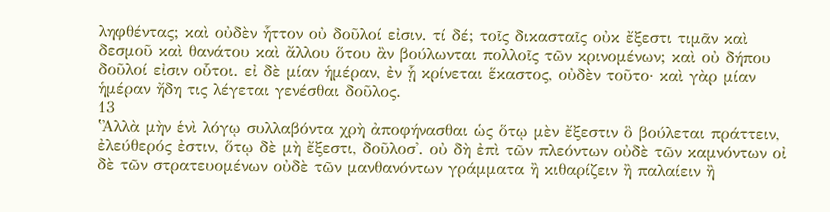ληφθέντας; καὶ οὐδὲν ἧττον οὐ δοῦλοί εἰσιν. τί δέ; τοῖς δικασταῖς οὐκ ἔξεστι τιμᾶν καὶ δεσμοῦ καὶ θανάτου καὶ ἄλλου ὅτου ἂν βούλωνται πολλοῖς τῶν κρινομένων; καὶ οὐ δήπου δοῦλοί εἰσιν οὗτοι. εἰ δὲ μίαν ἡμέραν, ἐν ᾗ κρίνεται ἕκαστος, οὐδὲν τοῦτο· καὶ γὰρ μίαν ἡμέραν ἤδη τις λέγεται γενέσθαι δοῦλος.
13
ʽἈλλὰ μὴν ἑνὶ λόγῳ συλλαβόντα χρὴ ἀποφήνασθαι ὡς ὅτῳ μὲν ἔξεστιν ὃ βούλεται πράττειν, ἐλεύθερός ἐστιν, ὅτῳ δὲ μὴ ἔξεστι, δοῦλοσ̓. οὐ δὴ ἐπὶ τῶν πλεόντων οὐδὲ τῶν καμνόντων οἰ δὲ τῶν στρατευομένων οὐδὲ τῶν μανθανόντων γράμματα ἢ κιθαρίζειν ἢ παλαίειν ἢ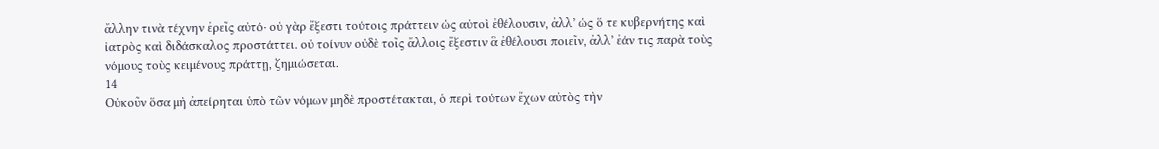ἄλλην τινὰ τέχνην ἐρεῖς αὐτό· οὐ γὰρ ἔξεστι τούτοις πράττειν ὡς αὐτοὶ ἐθέλουσιν, ἀλλ’ ὡς ὅ τε κυβερνήτης καὶ ἰατρὸς καὶ διδάσκαλος προστάττει. οὐ τοίνυν οὐδὲ τοῖς ἄλλοις ἔξεστιν ἃ ἐθέλουσι ποιεῖν, ἀλλ’ ἐάν τις παρὰ τοὺς νόμους τοὺς κειμένους πράττῃ, ζημιώσεται.
14
Οὐκοῦν ὅσα μὴ ἀπείρηται ὑπὸ τῶν νόμων μηδὲ προστέτακται, ὁ περὶ τούτων ἔχων αὐτὸς τὴν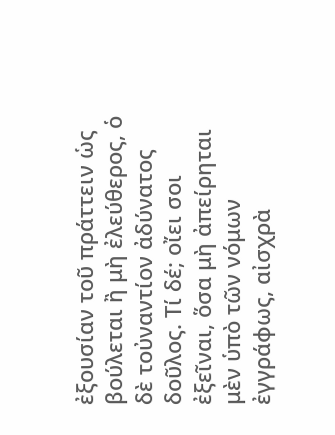ἐξουσίαν τοῦ πράττειν ὡς βούλεται ἢ μὴ ἐλεύθερος, ὁ δὲ τοὐναντίον ἀδύνατος δοῦλος. Τί δέ; οἴει σοι ἐξεῖναι, ὅσα μὴ ἀπείρηται μὲν ὑπὸ τῶν νόμων ἐγγράφως, αἰσχρὰ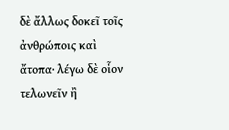δὲ ἄλλως δοκεῖ τοῖς ἀνθρώποις καὶ ἄτοπα· λέγω δὲ οἷον τελωνεῖν ἢ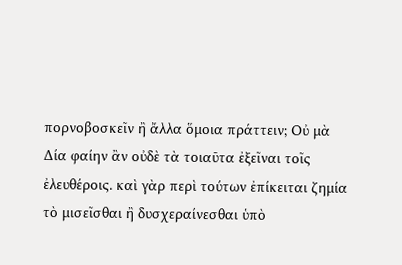πορνοβοσκεῖν ἢ ἄλλα ὅμοια πράττειν; Οὐ μὰ Δία φαίην ἂν οὐδὲ τὰ τοιαῦτα ἐξεῖναι τοῖς ἐλευθέροις. καὶ γὰρ περὶ τούτων ἐπίκειται ζημία τὸ μισεῖσθαι ἢ δυσχεραίνεσθαι ὑπὸ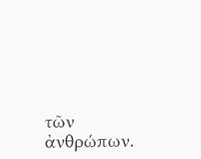τῶν ἀνθρώπων.